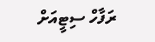ރަފާހް ސިޓީއަށް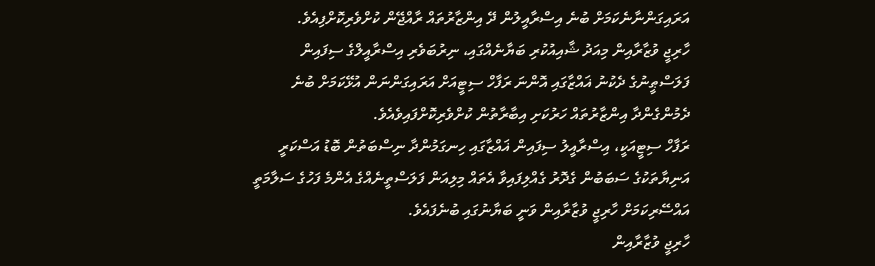އަރައިގަންނާނެކަމަށް ބުނެ އިސްރާއީލުން ދޭ އިންޒާރުތައް ރާއްޖޭން ކުށްވެރިކޮށްފިއެވެ.
ހާރިޖީ ވުޒާރާއިން މިއަދު ޝާއިއުކުރި ބަޔާނެއްގައި، ނިރުބަވެރި އިސްރާއީލްގެ ސިފައިން ފަލަސްޠީނުގެ ދެކުނު ޣައްޒާގައި އޮންނަ ރަފާހް ސިޓީއަށް އަރައިގަންނަން އުޅޭކަމަށް ބުނެ ދެމުންގެންދާ އިންޒާރުތައް ހަރުކަށި އިބާރާތުން ކުށްވެރިކޮށްފައިވެއެވެ.
ރަފާހް ސިޓީއަކީ، އިސްރާއީލު ސިފައިން ޣައްޒާގައި ހިނގަމުންދާ ނިސްބަތުން ބޮޑު އަސްކަރީ އަނިޔާތަކުގެ ސަބަބުން ގެދޮރު ގެއްލިފައިވާ އެތައް މިލިއަން ފަލަސްތީނެއްގެ އެންމެ ފަހުގެ ސަލާމަތީ އައްސޭރިކަމަށް ހާރިޖީ ވުޒާރާއިން ވަނީ ބަޔާނުގައި ބުނެފައެވެ.
ހާރިޖީ ވުޒާރާއިން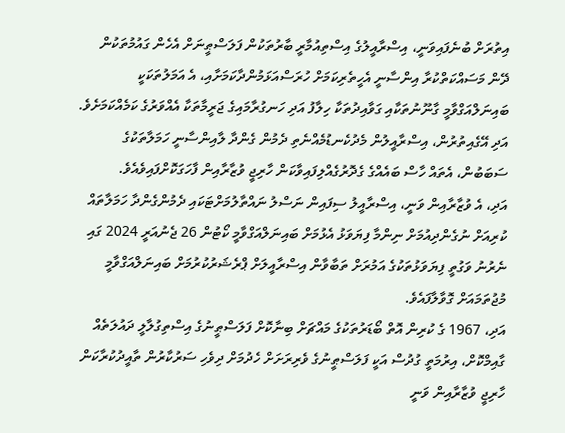އިތުރަށް ބުނެފައިވަނީ، އިސްރާއީލުގެ އިސްތިއުމާރީ ބާރުތަކުން ފަލަސްޠީނަށް އެހެން ގައުމުތަކުން ދޭން މަސައްކަތްކުރާ އިންސާނީ އެހީތެރިކަމަށް ހުރަސްއަޅަމުންދާކަމަށާއި، އެ އަމަލުތަކަކީ ބައިނަލްއަގްވާމީ ގާނޫނުތަކާއި ގަވާއިދުތަކާ ހިލާފު އަދި ހަނގުރާމައިގެ ޖަރީމާތަކާ އެއްވަރުގެ ކަމެއްކަމަށެވެ.
އަދި އޭގެއިތުރުން، އިސްރާއީލުން މެދުކެނޑުމެއްނެތި ދެމުން ގެންދާ ލާއިންސާނީ ހަމަލާތަކުގެ ސަބަބުން، އެތައް ހާސް ބައެއްގެ ގެދޮރުގެއްލިފައިވާކަން ހާރިޖީ ވުޒާރާއިން ފާހަގަކޮށްފައިވެއެވެ.
އަދި، އެ ވުޒާރާއިން ވަނީ، އިސްރާއީލު ސިފައިން ނަސްލު ނައްތާލުމަށްޓަކައި ދެމުންގެންދާ ހަމަލާތައް ކުރިއަށް ނުގެންދިއުމަށް ނިންމާ ފިޔަވަޅު އެޅުމަށް ބައިނަލްއަގްވާމީ ކޯޓުން 26 ޖެނުއަރީ 2024 ގައި ނެރުނު ވަގުތީ ފިޔަވަޅުތަކުގެ އަމުރަށް ތަބާވާން އިސްރާއީލަށް ޕްރެޝަރުކުރުމަށް ބައިނަލްއަގްވާމީ މުޖުތަމައަށް ގޮވާލާފައެވެ.
އަދި، 1967 ގެ ކުރިން އޮތް ބޯޑަރުތަކުގެ މައްޗަށް ބިނާކޮށް ފަލަސްޠީނުގެ އިސްތިގުލާލީ ދައުލަތެއް ގާއިމްކޮށް، އިރުމަތީ ގުދުސް އަކީ ފަލަސްޠީނުގެ ވެރިރަށަށް ހެދުމަށް ދިވެހި ސަރުކާރުން ތާއީދުކުރާކަން ހާރިޖީ ވުޒާރާއިން ވަނީ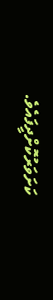ކަށަވަރުކޮށްދީފައެވެ.